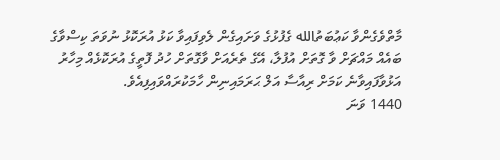މާތްވެގެންވާ ކަޢުބަތުالله ގެފުޅުގެ ވަށައިގެން ލެވިފައިވާ ކަޅު އުރަކޮޅު ނުވަތަ ކިސްވާގެ ބައެއް މައްޗަށް ވާ ގޮތަށް އުފުލާ، އޭގެ ތެރެއަށް ވާގޮތަށް ހުދު ފޮތީގެ އުރަކޮޅެއް މިހާރު އަޅުވާފައިވާނެ ކަމަށް ރިއާސާ އަލް ޙަރަމައިނިން ހާމަކުރައްވައިފިއެވެ.
1440 ވަނަ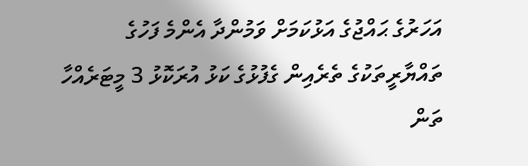އަހަރުގެ ޙައްޖުގެ އަޅުކަމަށް ވަމުންދާ އެންމެ ފަހުގެ ތައްޔާރީތަކުގެ ތެރެއިން ގެފުޅުގެ ކަޅު އުރަކޮޅު 3 މީޓަރެއްހާ ތަން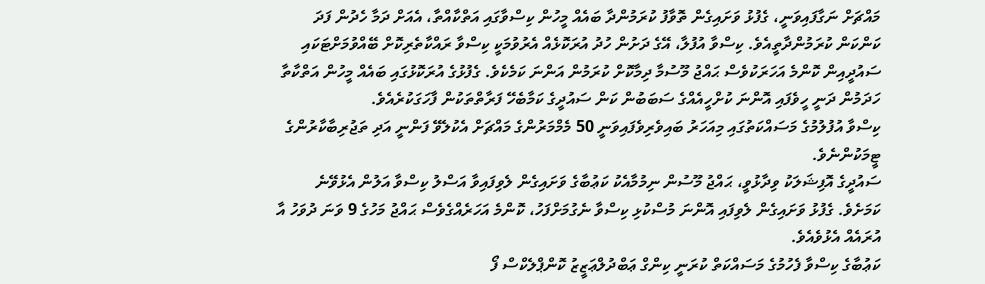މައްޗަށް ނަގާފައިވަނީ، ގެފުޅު ވަށައިގެން ތޮވާފު ކުރަމުންދާ ބައެއް މީހުން ކިސްވާގައި އަތްކާއްތާ، އެއަށް ދަމާ ހެދުން ފަދަ ކަންކަން ކުރަމުންދާތީއެވެ. ކިސްވާ އުފުލާ، އޭގެ ދަށުން ހުދު އުރަކޮޅެއް އެރުވުމަކީ ކިސްވާ ރައްކާތެރިކޮށް ބޭއްވުމަށްޓަކައި ސައުދީއިން ކޮންމެ އަހަރަކުވެސް ޙައްޖު މޫސުމާ ދިމާކޮށް ކުރަމުން އަންނަ ކަމެކެވެ. ގެފުޅުގެ އުރަކޮޅުގައި ބައެއް މީހުން އަތްކާތާ ހަދަމުން ދަނީ ހީވެފައި އޮންނަ ކުށްހީއެއްގެ ސަބަބުން ކަން ސައުދީގެ ކަމާބެހޭ ފަރާތްތަކުން ފާހަގަކުރެއެވެ.
ކިސްވާ އުފުލުމުގެ މަސައްކަތުގައި މިއަހަރު ބައިވެރިވެފައިވަނީ 50 މެމްމަރުންގެ މައްޗަށް އެކުލެވޭ ފަންނީ އަދި ތަޖުރިބާކާރުންގެ ޓީމަކުންނެވެ.
ސައުދީގެ އޮފިޝަލަކު ވިދާޅުވީ، ޙައްޖު މޫސުން ނިމުމާއެކު ކަޢުބާގެ ވަށައިގެން ލެވިފައިވާ އަސްލު ކިސްވާ އަލުން އެޅުވޭނެ ކަމަށެވެ. ގެފުޅު ވަށައިގެން ލެވިފައި އޮންނަ މުސްކުޅި ކިސްވާ ނެގުމަށްފަހު، ކޮންމެ އަހަރެއްގެވެސް ޙައްޖު މަހުގެ 9 ވަނަ ދުވަހު އާ އުރައެއް އެޅުވެއެވެ.
ކަޢުބާގެ ކިސްވާ ފެހުމުގެ މަސައްކަތް ކުރަނީ ކިންގް ޢަބްދުލްޢަޒީޒު ކޮންޕްލެކްސް ފޯ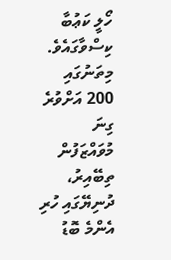ހޯލީ ކަޢުބާ ކިސްވާގައެވެ. މިތަނުގައި 200 އަށްވުރެ ގިނަ މުވައްޒަފުން ތިބޭއިރު، ދުނިޔޭގައި ހުރި އެންމެ ބޮޑު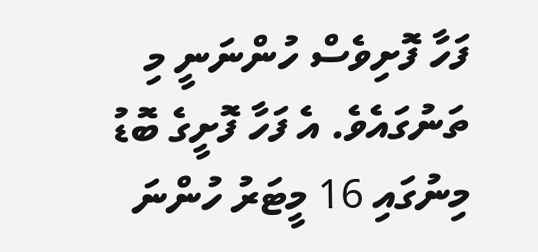ފަހާ ފޮށިވެސް ހުންނަނީ މި ތަނުގައެވެ. އެ ފަހާ ފޮށީގެ ބޮޑު މިނުގައި 16 މީޓަރު ހުންނަ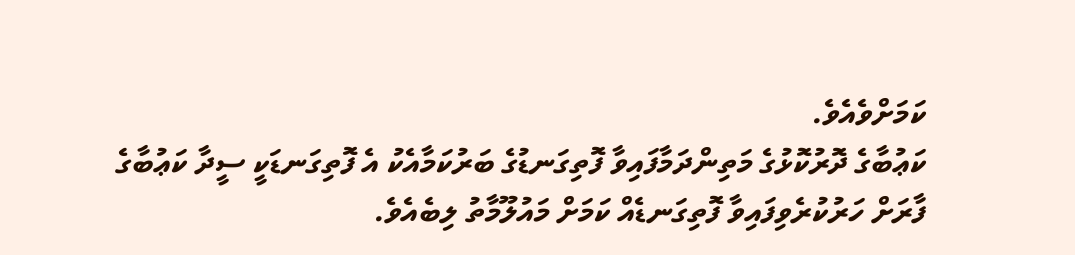ކަމަށްވެއެވެ.
ކަޢުބާގެ ދޮރުކޮޅުގެ މަތިންދަމާފައިވާ ފޮތިގަނޑުގެ ބަރުކަމާއެކު އެ ފޮތިގަނޑަކީ ސީދާ ކަޢުބާގެ ފާރަށް ހަރުކުރެވިފައިވާ ފޮތިގަނޑެއް ކަމަށް މައުލޫމާތު ލިބެއެވެ.